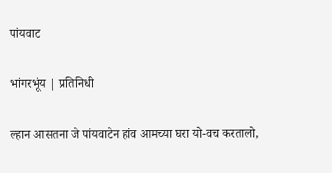पांयवाट

भांगरभूंय | प्रतिनिधी

ल्हान आसतना जे पांयवाटेन हांव आमच्या घरा यो-वच करतालो,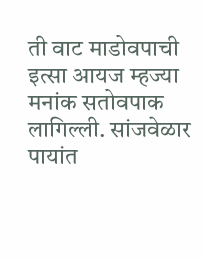ती वाट माडोवपाची इत्सा आयज म्हज्या मनांक सतोवपाक लागिल्ली. सांजवेळार पायांत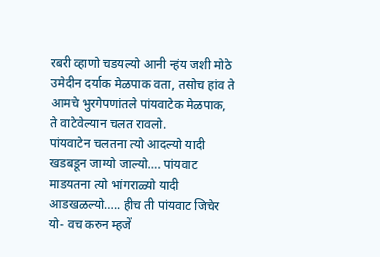रबरी व्हाणो चडयल्यो आनी न्हंय जशी मोठे उमेदीन दर्याक मेळपाक वता, तसोच हांव ते आमचे भुरगेपणांतले पांयवाटेक मेळपाक, ते वाटेवेल्यान चलत रावलो.
पांयवाटेन चलतना त्यो आदल्यो यादी खडबडून जाग्यो जाल्यो…. पांयवाट माडयतना त्यो भांगराळ्यो यादी आडखळल्यो….. हीच ती पांयवाट जिचेर यो- वच करुन म्हजें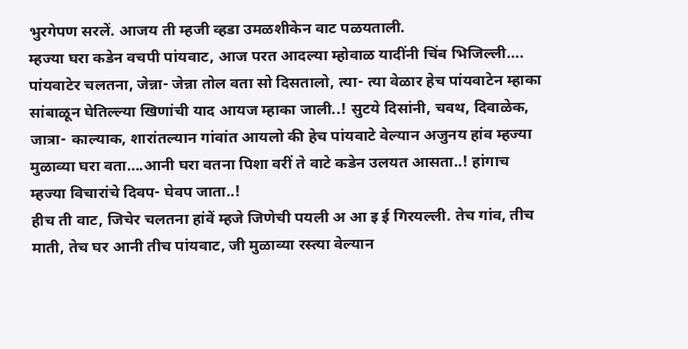भुरगेपण सरलें. आजय ती म्हजी व्हडा उमळशीकेन वाट पळयताली.
म्हज्या घरा कडेन वचपी पांयवाट, आज परत आदल्या म्होवाळ यादींनी चिंब भिजिल्ली…. पांयवाटेर चलतना, जेन्ना- जेन्ना तोल वता सो दिसतालो, त्या- त्या वेळार हेच पांयवाटेन म्हाका सांबाळून घेतिल्ल्या खिणांची याद आयज म्हाका जाली..! सुटये दिसांनी, चवथ, दिवाळेक, जात्रा- काल्याक, शारांतल्यान गांवांत आयलो की हेच पांयवाटे वेल्यान अजुनय हांव म्हज्या मुळाव्या घरा वता….आनी घरा वतना पिशा वरीं ते वाटे कडेन उलयत आसता..! हांगाच म्हज्या विचारांचे दिवप- घेवप जाता..!
हीच ती वाट, जिचेर चलतना हांवें म्हजे जिणेची पयली अ आ इ ई गिरयल्ली. तेच गांव, तीच माती, तेच घर आनी तीच पांयवाट, जी मुळाव्या रस्त्या वेल्यान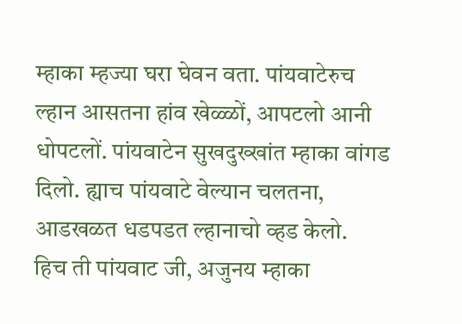म्हाका म्हज्या घरा घेवन वता. पांयवाटेरुच ल्हान आसतना हांव खेळ्ळों, आपटलो आनी धोपटलों. पांयवाटेन सुखदुख्खांत म्हाका वांगड दिलो. ह्याच पांयवाटे वेल्यान चलतना, आडखळत धडपडत ल्हानाचो व्हड केलो.
हिच ती पांयवाट जी, अजुनय म्हाका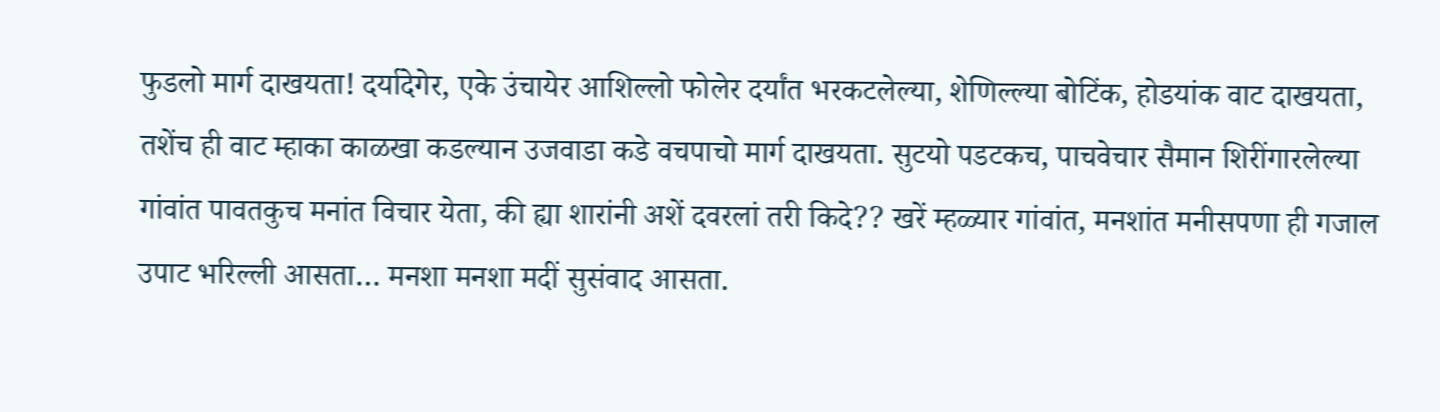फुडलो मार्ग दाखयता! दर्यादेगेर, एके उंचायेर आशिल्लो फोलेर दर्यांत भरकटलेल्या, शेणिल्ल्या बोटिंक, होडयांक वाट दाखयता, तशेंच ही वाट म्हाका काळखा कडल्यान उजवाडा कडे वचपाचो मार्ग दाखयता. सुटयो पडटकच, पाचवेचार सैमान शिरींगारलेल्या गांवांत पावतकुच मनांत विचार येता, की ह्या शारांनी अशें दवरलां तरी किदे?? खरें म्हळ्यार गांवांत, मनशांत मनीसपणा ही गजाल उपाट भरिल्ली आसता… मनशा मनशा मदीं सुसंवाद आसता.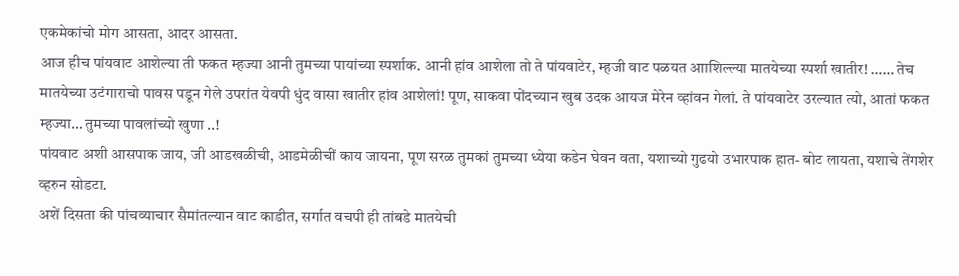एकमेकांचो मोग आसता, आदर आसता.
आज हीच पांयवाट आशेल्या ती फकत म्हज्या आनी तुमच्या पायांच्या स्पर्शाक. आनी हांव आशेला तो ते पांयवाटेर, म्हजी वाट पळयत आाशिल्ल्या मातयेच्या स्पर्शा खातीर! …… तेच मातयेच्या उटंगाराचो पावस पडून गेले उपरांत येवपी धुंद वासा खातीर हांव आशेलां! पूण, साकवा पोंदच्यान खुब उदक आयज मेरेन व्हांवन गेलां. ते पांयवाटेर उरल्यात त्यो, आतां फकत म्हज्या… तुमच्या पावलांच्यो खुणा ..!
पांयवाट अशी आसपाक जाय, जी आडखळीची, आडमेळीचीं काय जायना, पूण सरळ तुमकां तुमच्या ध्येया कडेन घेवन वता, यशाच्यो गुढयो उभारपाक हात- बोट लायता, यशाचे तेंगशेर व्हरुन सोडटा.
अशें दिसता की पांचव्याचार सैमांतल्यान वाट काडीत, सर्गात वचपी ही तांबडे मातयेची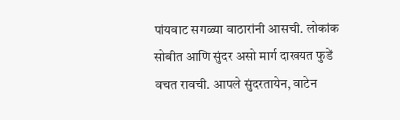पांयवाट सगळ्या वाठारांनी आसची. लोकांक सोबीत आणि सुंदर असो मार्ग दाखयत फुडें वचत रावची. आपले सुंदरतायेन, वाटेन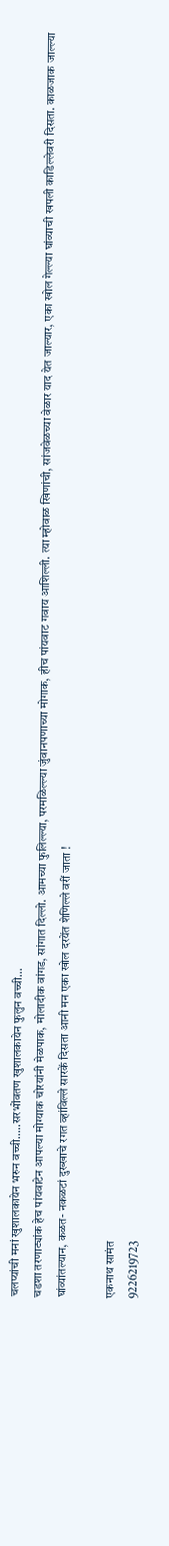चलप्यांची मनां खुशालकायेन भरुन वच्ची…..सरभोंवतण खुशालकायेन फुलुन वच्ची…
चडशा तरणाट्यांक हेच पांयवाटेन आपल्या मोग्याक चोरयांनी मेळपाक, मोलादीक वांगड, सांगात दिल्लो. आमच्या फुलिल्ल्या, परमळिल्ल्या जुंवानपणाच्या मोगाक, हीच पांयवाट गवाय आशिल्ली. त्या म्होवाळ खिणांची, सांजवेळच्या वेळार याद येत जाल्यार, एका खोल गेल्ल्या घांव्याची खपली काडिल्लेवरी दिसता. काळजाक जाल्ल्या घांव्यांतल्यान, कळत- नकळटां दुख्खाचे रगत व्हांविल्ले सारकें दिसता आनी मन एका खोल दरयेंत शेणिल्ले वरीं जाता !

एकनाथ सामंत
9226219723